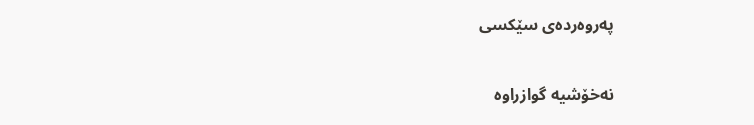پەروەردەی سێکسی

نەخۆشیە گوازراوە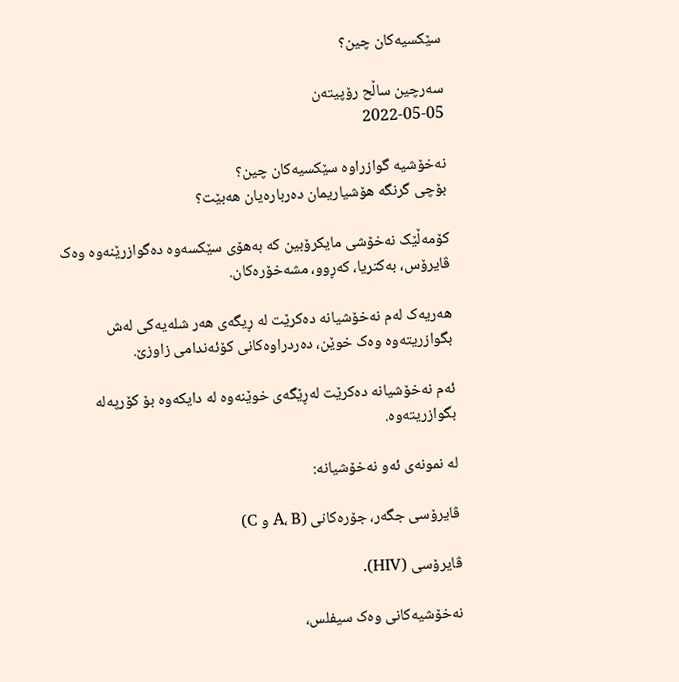سێکسیەکان چین؟

سەرچین ساڵح رۆپیتەن
2022-05-05

نەخۆشیە گوازراوە سێکسیەکان چین؟
بۆچی گرنگە هۆشیاریمان دەربارەیان هەبێت؟

کۆمەڵێک نەخۆشی مایکرۆبین کە بەهۆی سێکسەوە دەگوازرێنەوە وەک ڤایرۆس، بەکتریا، کەڕوو، مشەخۆرەکان.

هەریەک لەم نەخۆشیانە دەکرێت لە ڕیگەی هەر شلەیەکی لەش بگوازریتەوە وەک خوێن، دەردراوەکانی کۆئەندامی زاوزێ.

ئەم نەخۆشیانە دەکرێت لەڕێگەی خوێنەوە لە دایکەوە بۆ کۆرپەلە بگوازریتەوە.

لە نمونەی ئەو نەخۆشیانە:

ڤایرۆسی جگەر، جۆرەکانی (A، B و C)

ڤایرۆسی (HIV).

نەخۆشیەکانی وەک سیفلس،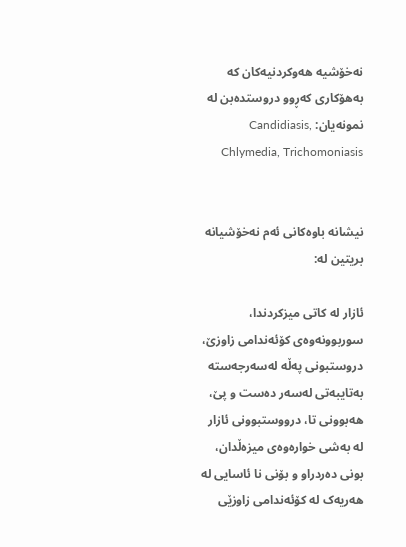نەخۆشیە هەوکردنیەکان کە بەهۆکاری کەڕوو دروستدەبن لە نمونەیان: Candidiasis, Chlymedia, Trichomoniasis


نیشانە باوەکانی ئەم نەخۆشیانە بریتین لە:

ئازار لە کاتی میزکردندا، سوربوونەوەی کۆئەندامی زاوزێ، دروستبونی پەڵە لەسەرجەستە بەتایبەتی لەسەر دەست و پێ، هەبوونی تا، درووستبوونی ئازار لە بەشی خوارەوەی میزەڵدان، بونی دەردراو و بۆنی نا ئاسایی لە هەریەک لە کۆئەندامی زاوزێی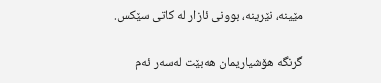مێینە، نێرینە، بوونی ئازار لە کاتی سێکس.

گرنگە هۆشیاریمان هەبێت لەسەر ئەم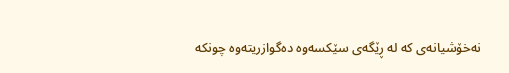نەخۆشیانەی کە لە ڕێگەی سێکسەوە دەگوازریتەوە چونکە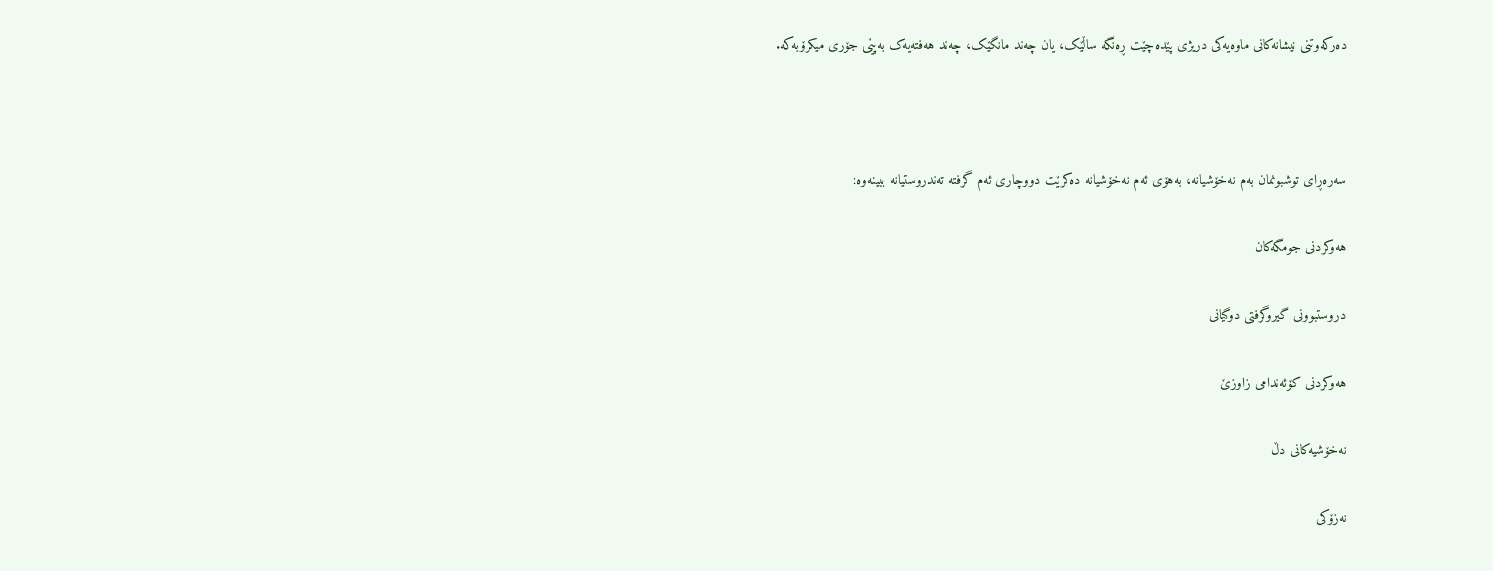دەرکەوتنی نیشانەکانی ماوەیەکی دریژی پێدەچێت ڕەنگە ساڵێک، یان چەند مانگێک، چەند هەفتەیەک بەپێی جۆری میکرۆبەکە.



سەرەڕای توشبونمان بەم نەخۆشیانە، بەهۆی ئەم نەخۆشیانە دەکرێت دووچاری ئەم گرفتە تەندروستیانە ببینەوە:

هەوکردنی جومگەکان

دروستبوونی گیروگرفتی دوگیانی

هەوکردنی کۆئەندامی زاوزێ

نەخۆشیەکانی دڵ

نەزۆکی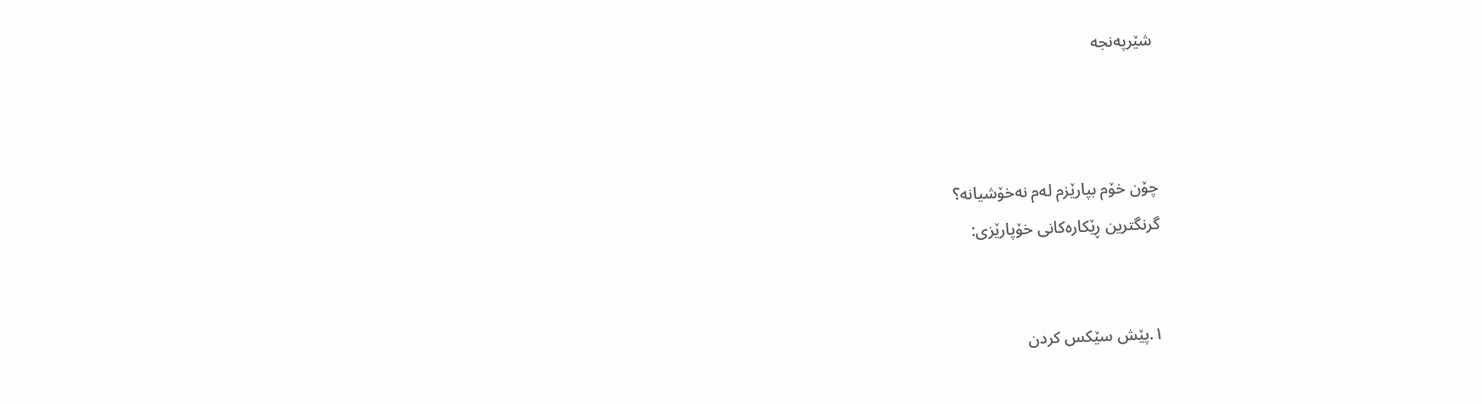شێرپەنجە



چۆن خۆم بپارێزم لەم نەخۆشیانە؟
گرنگترین ڕێکارەکانی خۆپارێزی:


١.پێش سێکس کردن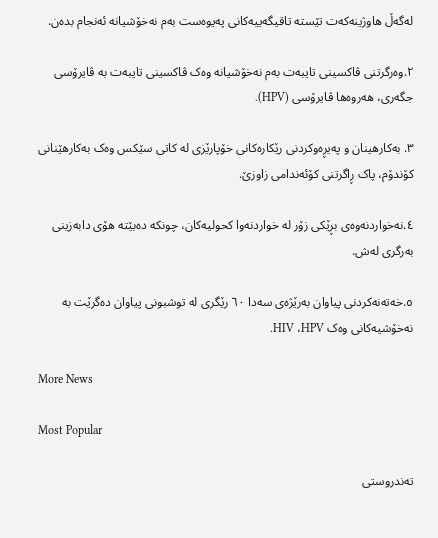لەگەڵ هاوژینەکەت تێستە تاقیگەییەکانی پەیوەست بەم نەخۆشیانە ئەنجام بدەن.

٢.وەرگرتنی ڤاکسینی تایبەت بەم نەخۆشیانە وەک ڤاکسینی تایبەت بە ڤایرۆسی جگەری، هەروەها ڤایرۆسی (HPV).

٣. بەکارهینان و پەیڕەوکردنی رێکارەکانی خۆپارێزی لە کاتی سێکس وەک بەکارهێنانی کۆندۆم، پاک ڕاگرتنی کۆئەندامی زاوزێ.

٤.نەخواردنەوەی بڕێکی زۆر لە خواردنەوا کحولیەکان، چونکە دەبێتە هۆی دابەزینی بەرگری لەش.

٥.خەتەنەکردنی پیاوان بەرێژەی سەدا ٦٠ رێگری لە توشبونی پیاوان دەگرێت بە نەخۆشیەکانی وەک HIV ،HPV.

More News

Most Popular

تەندروستی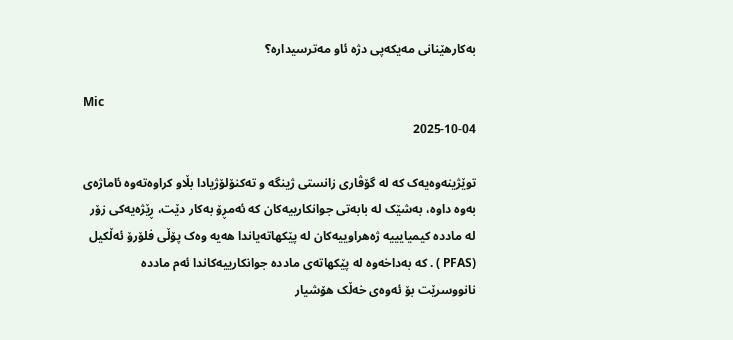بەکارهێنانی مەیکەپی دژە ئاو مەترسیدارە؟

Mic
2025-10-04

توێژینەوەیەک کە لە گۆڤاری زانستی ژینگە و تەکنۆلۆژیادا بڵاو کراوەتەوە ئاماژەی بەوە داوە، بەشێک لە بابەتی جوانکارییەکان کە ئەمڕۆ بەکار دێت، ڕێژەیەکی زۆر لە ماددە کیمیایییە ژەهراوییەکان لە پێکهاتەیاندا هەیە وەک پۆڵی فلۆرۆ ئەڵکیل (PFAS ) . کە بەداخەوە لە پێکهاتەی ماددە جوانکارییەکاندا ئەم ماددە نانووسرێت بۆ ئەوەی خەڵک هۆشیار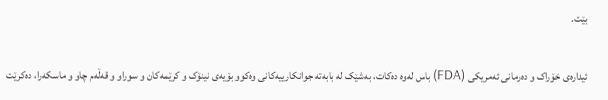بێت.

ئیدارەی خۆراک و دەرمانی ئەمریکی (FDA) باس لەوە دەکات، بەشێک لە بابەتە جوانکارییەکانی وەکوو بۆیەی نینۆک و کرێمەکان و سوراو و قەڵەم چاو و ماسکەرا، دەکرێت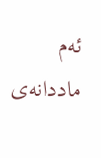ئەم ماددانەی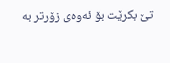تێ بکرێت بۆ ئەوەی زۆرتر بە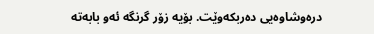درەوشاوەیی دەربکەوێت. بۆیە زۆر گرنگە ئەو بابەتە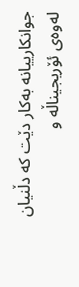جوانکارییانە بەکار دێت کە دڵنیان لەوەی ئۆریجیناڵە و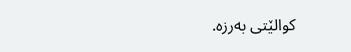کوالێتی بەرزە.